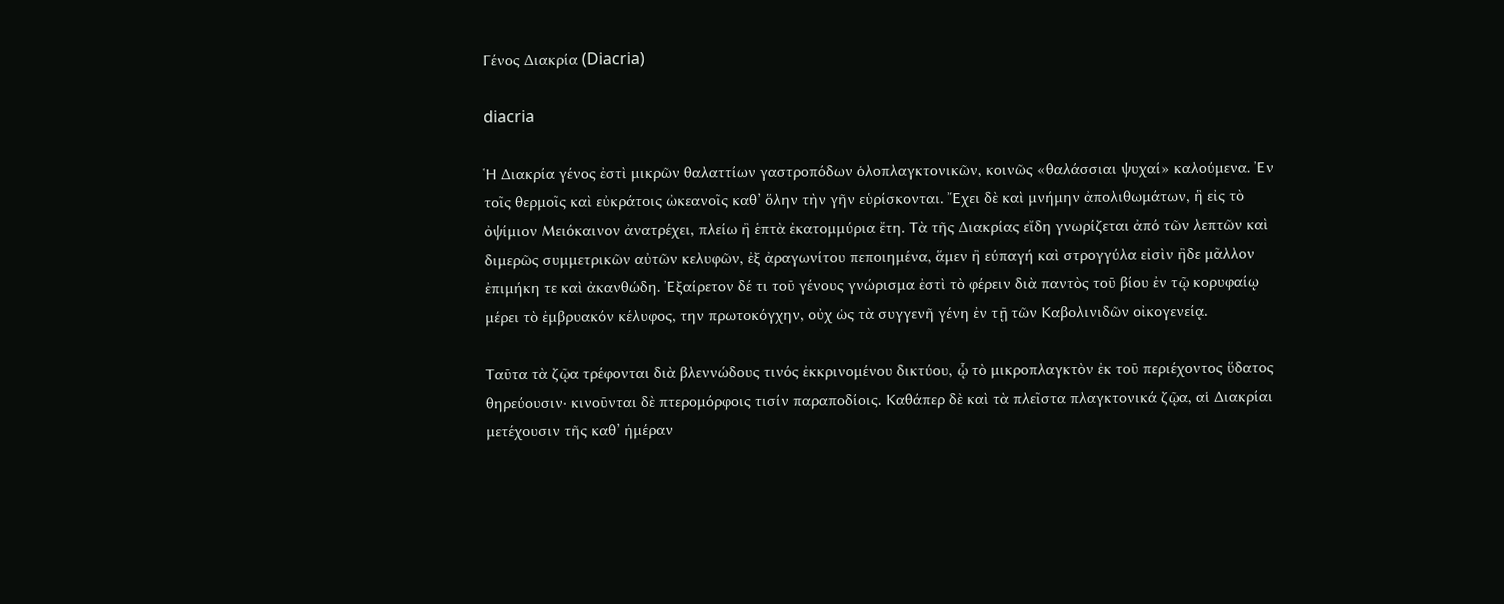Γένος Διακρία (Diacria)

diacria

Ἡ Διακρία γένος ἐστὶ μικρῶν θαλαττίων γαστροπόδων ὁλοπλαγκτονικῶν, κοινῶς «θαλάσσιαι ψυχαί» καλούμενα. Ἐν τοῖς θερμοῖς καὶ εὐκράτοις ὠκεανοῖς καθ’ ὅλην τὴν γῆν εὑρίσκονται. Ἔχει δὲ καὶ μνήμην ἀπολιθωμάτων, ἣ εἰς τὸ ὀψίμιον Μειόκαινον ἀνατρέχει, πλείω ἢ ἑπτὰ ἐκατομμύρια ἔτη. Τὰ τῆς Διακρίας εἴδη γνωρίζεται ἀπό τῶν λεπτῶν καὶ διμερῶς συμμετρικῶν αὐτῶν κελυφῶν, ἐξ ἀραγωνίτου πεποιημένα, ἅμεν ἢ εύπαγή καὶ στρογγύλα εἰσὶν ἢδε μᾶλλον ἐπιμήκη τε καὶ ἀκανθώδη. Ἐξαίρετον δέ τι τοῦ γένους γνώρισμα ἐστὶ τὸ φέρειν διὰ παντὸς τοῦ βίου ἐν τῷ κορυφαίῳ μέρει τὸ ἐμβρυακόν κέλυφος, την πρωτοκόγχην, οὐχ ὡς τὰ συγγενῆ γένη ἐν τῇ τῶν Καβολινιδῶν οἰκογενείᾳ.

Ταῦτα τὰ ζῷα τρέφονται διὰ βλεννώδους τινός ἐκκρινομένου δικτύου, ᾧ τὸ μικροπλαγκτὸν ἐκ τοῦ περιέχοντος ὕδατος θηρεύουσιν· κινοῦνται δὲ πτερομόρφοις τισίν παραποδίοις. Καθάπερ δὲ καὶ τὰ πλεῖστα πλαγκτονικά ζῷα, αἱ Διακρίαι μετέχουσιν τῆς καθ’ ἡμέραν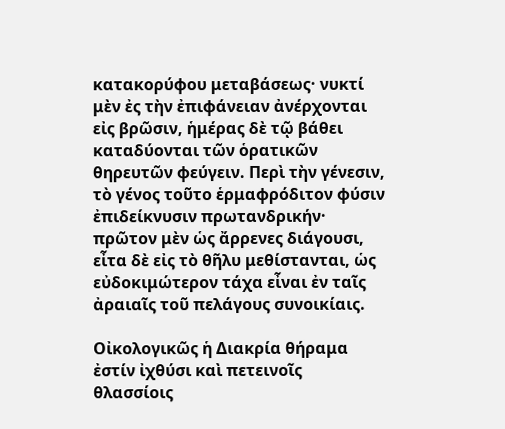κατακορύφου μεταβάσεως· νυκτί μὲν ἐς τὴν ἐπιφάνειαν ἀνέρχονται εἰς βρῶσιν, ἡμέρας δὲ τῷ βάθει καταδύονται τῶν ὁρατικῶν θηρευτῶν φεύγειν. Περὶ τὴν γένεσιν, τὸ γένος τοῦτο ἑρμαφρόδιτον φύσιν ἐπιδείκνυσιν πρωτανδρικήν· πρῶτον μὲν ὡς ἄρρενες διάγουσι, εἶτα δὲ εἰς τὸ θῆλυ μεθίστανται, ὡς εὐδοκιμώτερον τάχα εἶναι ἐν ταῖς ἀραιαῖς τοῦ πελάγους συνοικίαις.

Οἰκολογικῶς ἡ Διακρία θήραμα ἐστίν ἰχθύσι καὶ πετεινοῖς θλασσίοις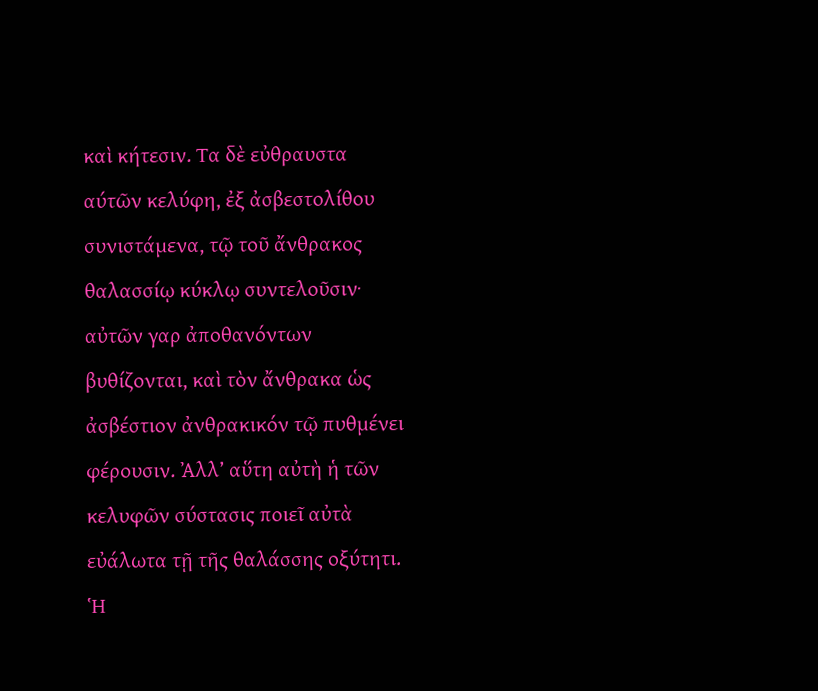καὶ κήτεσιν. Τα δὲ εὐθραυστα αύτῶν κελύφη, ἐξ ἀσβεστολίθου συνιστάμενα, τῷ τοῦ ἄνθρακος θαλασσίῳ κύκλῳ συντελοῦσιν· αὐτῶν γαρ ἀποθανόντων βυθίζονται, καὶ τὸν ἄνθρακα ὡς ἀσβέστιον ἀνθρακικόν τῷ πυθμένει φέρουσιν. Ἀλλ’ αὕτη αὐτὴ ἡ τῶν κελυφῶν σύστασις ποιεῖ αὐτὰ εὐάλωτα τῇ τῆς θαλάσσης οξύτητι. Ἡ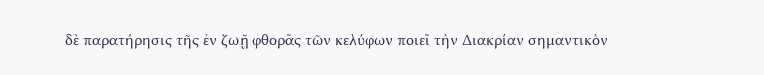δὲ παρατήρησις τῆς ἐν ζωῇ φθορᾶς τῶν κελύφων ποιεῖ τὴν Διακρίαν σημαντικὸν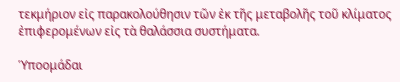τεκμήριον εἰς παρακολούθησιν τῶν ἐκ τῆς μεταβολῆς τοῦ κλίματος ἐπιφερομένων εἰς τὰ θαλάσσια συστήματα.

Ὑποομάδαι